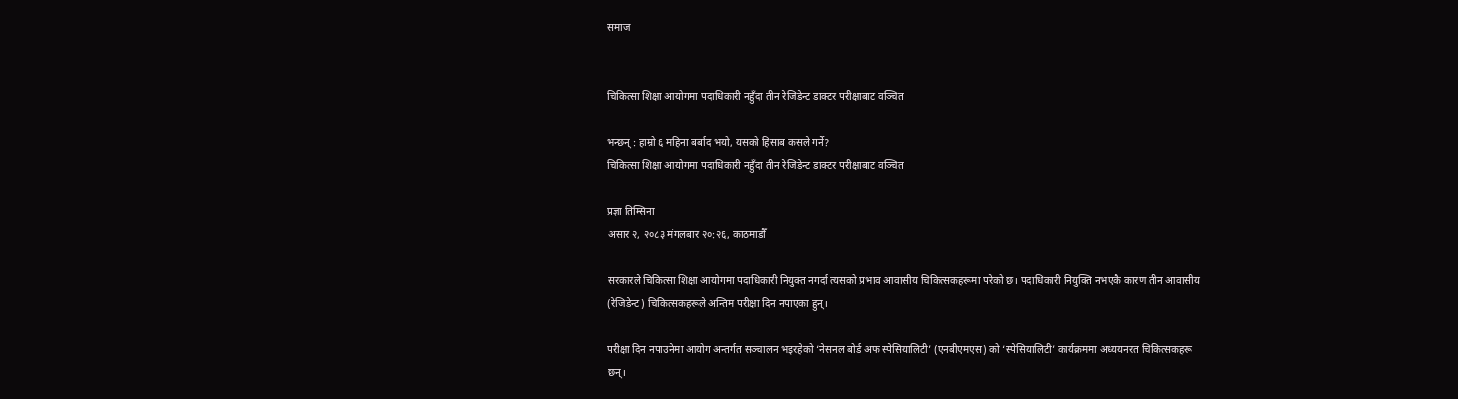समाज


चिकित्सा शिक्षा आयोगमा पदाधिकारी नहुँदा तीन रेजिडेन्ट डाक्टर परीक्षाबाट वञ्चित

भन्छन् : हाम्रो ६ महिना बर्बाद भयो, यसको हिसाब कसले गर्ने?
चिकित्सा शिक्षा आयोगमा पदाधिकारी नहुँदा तीन रेजिडेन्ट डाक्टर परीक्षाबाट वञ्चित

प्रज्ञा तिम्सिना
असार २, २०८३ मंगलबार २०:२६, काठमाडौँ

सरकारले चिकित्सा शिक्षा आयोगमा पदाधिकारी नियुक्त नगर्दा त्यसको प्रभाव आवासीय चिकित्सकहरूमा परेको छ। पदाधिकारी नियुक्ति नभएकै कारण तीन आवासीय (रेजिडेन्ट) चिकित्सकहरूले अन्तिम परीक्षा दिन नपाएका हुन्।

परीक्षा दिन नपाउनेमा आयोग अन्तर्गत सञ्चालन भइरहेको ‘नेसनल बोर्ड अफ स्पेसियालिटी’ (एनबीएमएस) को ‘स्पेसियालिटी’ कार्यक्रममा अध्ययनरत चिकित्सकहरू छन्।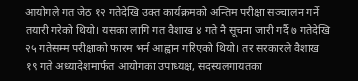आयोगले गत जेठ १२ गतेदेखि उक्त कार्यक्रमको अन्तिम परीक्षा सञ्चालन गर्ने तयारी गरेको थियो। यसका लागि गत वैशाख ४ गते नै सूचना जारी गर्दै ७ गतेदेखि २५ गतेसम्म परीक्षाको फारम भर्न आह्वान गरिएको थियो। तर सरकारले वैशाख १९ गते अध्यादेशमार्फत आयोगका उपाध्यक्ष, सदस्यलगायतका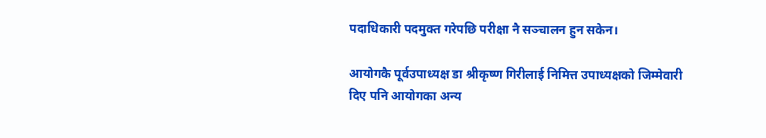पदाधिकारी पदमुक्त गरेपछि परीक्षा नै सञ्चालन हुन सकेन।

आयोगकै पूर्वउपाध्यक्ष डा श्रीकृष्ण गिरीलाई निमित्त उपाध्यक्षको जिम्मेवारी दिए पनि आयोगका अन्य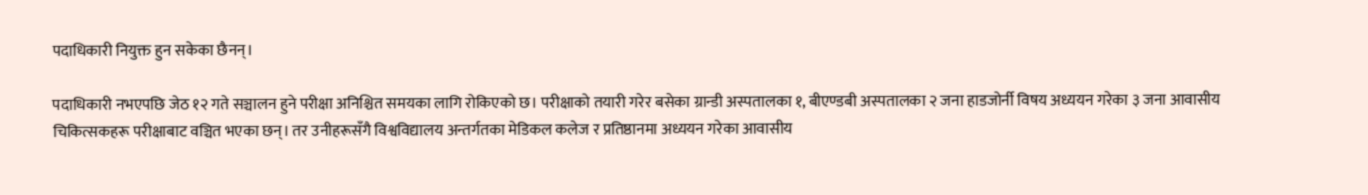पदाधिकारी नियुक्त हुन सकेका छैनन्।

पदाधिकारी नभएपछि जेठ १२ गते सञ्चालन हुने परीक्षा अनिश्चित समयका लागि रोकिएको छ। परीक्षाको तयारी गरेर बसेका ग्रान्डी अस्पतालका १, बीएण्डबी अस्पतालका २ जना हाडजोर्नी विषय अध्ययन गरेका ३ जना आवासीय चिकित्सकहरू परीक्षाबाट वञ्चित भएका छन्। तर उनीहरूसँगै विश्वविद्यालय अन्तर्गतका मेडिकल कलेज र प्रतिष्ठानमा अध्ययन गरेका आवासीय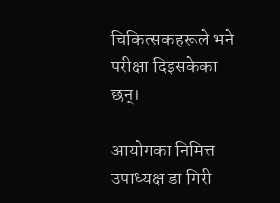चिकित्सकहरूले भने परीक्षा दिइसकेका छन्।

आयोगका निमित्त उपाध्यक्ष डा गिरी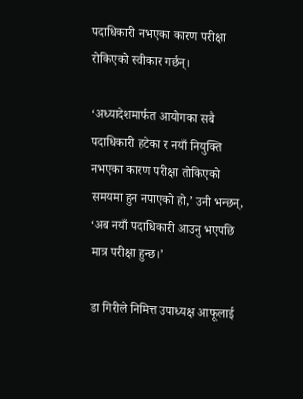पदाधिकारी नभएका कारण परीक्षा रोकिएको स्वीकार गर्छन्।

‘अध्यादेशमार्फत आयोगका सबै पदाधिकारी हटेका र नयाँ नियुक्ति नभएका कारण परीक्षा तोकिएको समयमा हुन नपाएको हो,’ उनी भन्छन्, ‘अब नयाँ पदाधिकारी आउनु भएपछि मात्र परीक्षा हुन्छ।’

डा गिरीले निमित्त उपाध्यक्ष आफूलाई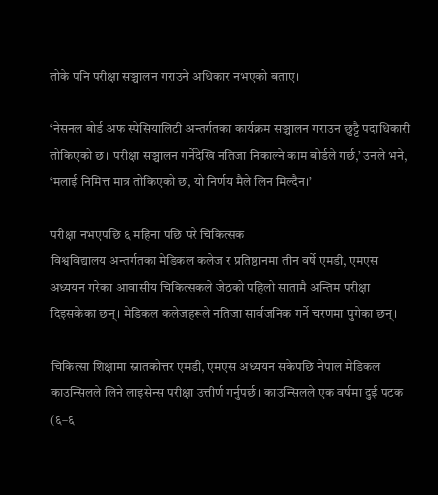तोके पनि परीक्षा सञ्चालन गराउने अधिकार नभएको बताए।

‘नेसनल बोर्ड अफ स्पेसियालिटी अन्तर्गतका कार्यक्रम सञ्चालन गराउन छुट्टै पदाधिकारी तोकिएको छ। परीक्षा सञ्चालन गर्नेदेखि नतिजा निकाल्ने काम बोर्डले गर्छ,’ उनले भने, ‘मलाई निमित्त मात्र तोकिएको छ, यो निर्णय मैले लिन मिल्दैन।’

परीक्षा नभएपछि ६ महिना पछि परे चिकित्सक
विश्वविद्यालय अन्तर्गतका मेडिकल कलेज र प्रतिष्ठानमा तीन वर्षे एमडी, एमएस अध्ययन गरेका आवासीय चिकित्सकले जेठको पहिलो सातामै अन्तिम परीक्षा दिइसकेका छन्। मेडिकल कलेजहरूले नतिजा सार्वजनिक गर्ने चरणमा पुगेका छन्।

चिकित्सा शिक्षामा स्नातकोत्तर एमडी, एमएस अध्ययन सकेपछि नेपाल मेडिकल काउन्सिलले लिने लाइसेन्स परीक्षा उत्तीर्ण गर्नुपर्छ। काउन्सिलले एक वर्षमा दुई पटक (६–६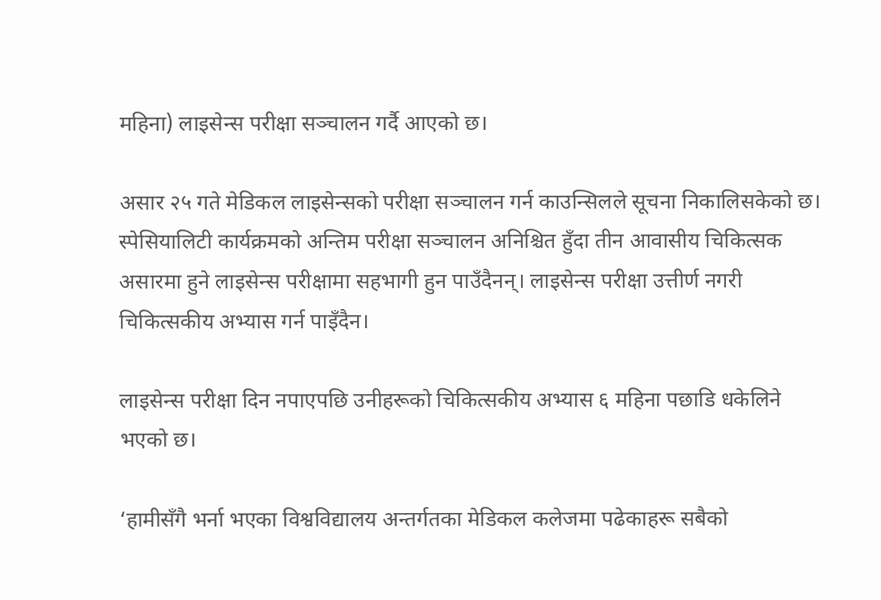महिना) लाइसेन्स परीक्षा सञ्चालन गर्दै आएको छ।

असार २५ गते मेडिकल लाइसेन्सको परीक्षा सञ्चालन गर्न काउन्सिलले सूचना निकालिसकेको छ। स्पेसियालिटी कार्यक्रमको अन्तिम परीक्षा सञ्चालन अनिश्चित हुँदा तीन आवासीय चिकित्सक असारमा हुने लाइसेन्स परीक्षामा सहभागी हुन पाउँदैनन्। लाइसेन्स परीक्षा उत्तीर्ण नगरी चिकित्सकीय अभ्यास गर्न पाइँदैन।

लाइसेन्स परीक्षा दिन नपाएपछि उनीहरूको चिकित्सकीय अभ्यास ६ महिना पछाडि धकेलिने भएको छ।

‘हामीसँगै भर्ना भएका विश्वविद्यालय अन्तर्गतका मेडिकल कलेजमा पढेकाहरू सबैको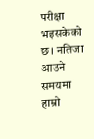परीक्षा भइसकेको छ। नतिजा आउने समयमा हाम्रो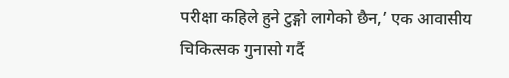परीक्षा कहिले हुने टुङ्गो लागेको छैन,’ एक आवासीय चिकित्सक गुनासो गर्दै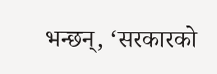भन्छन्, ‘सरकारको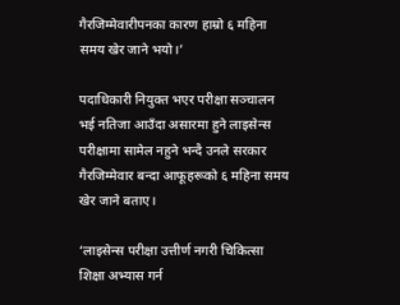गैरजिम्मेवारीपनका कारण हाम्रो ६ महिना समय खेर जाने भयो।’

पदाधिकारी नियुक्त भएर परीक्षा सञ्चालन भई नतिजा आउँदा असारमा हुने लाइसेन्स परीक्षामा सामेल नहुने भन्दै उनले सरकार गैरजिम्मेवार बन्दा आफूहरूको ६ महिना समय खेर जाने बताए।

‘लाइसेन्स परीक्षा उत्तीर्ण नगरी चिकित्सा शिक्षा अभ्यास गर्न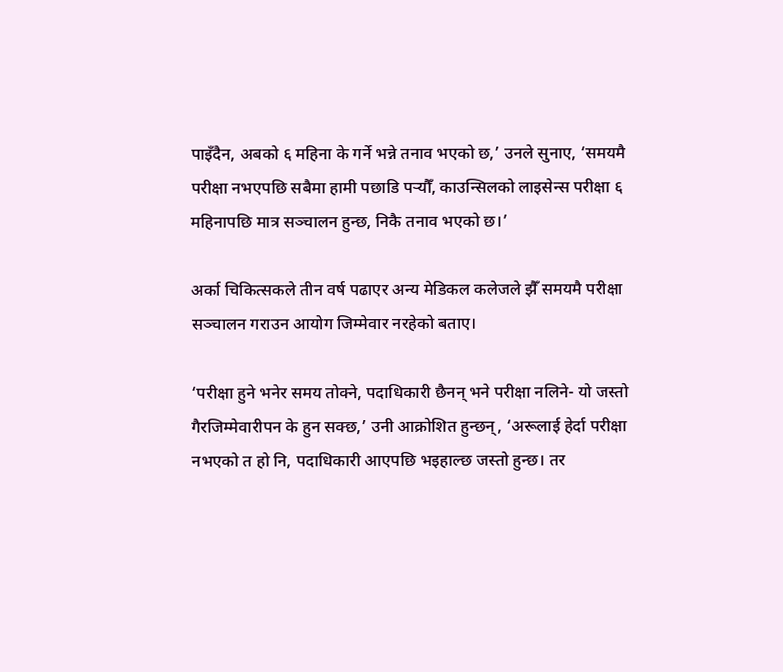पाइँदैन, अबको ६ महिना के गर्ने भन्ने तनाव भएको छ,’ उनले सुनाए, ‘समयमै परीक्षा नभएपछि सबैमा हामी पछाडि पर्‍यौँ, काउन्सिलको लाइसेन्स परीक्षा ६ महिनापछि मात्र सञ्चालन हुन्छ, निकै तनाव भएको छ।’

अर्का चिकित्सकले तीन वर्ष पढाएर अन्य मेडिकल कलेजले झैँ समयमै परीक्षा सञ्चालन गराउन आयोग जिम्मेवार नरहेको बताए।

‘परीक्षा हुने भनेर समय तोक्ने, पदाधिकारी छैनन् भने परीक्षा नलिने- यो जस्तो गैरजिम्मेवारीपन के हुन सक्छ,’ उनी आक्रोशित हुन्छन्, ‘अरूलाई हेर्दा परीक्षा नभएको त हो नि, पदाधिकारी आएपछि भइहाल्छ जस्तो हुन्छ। तर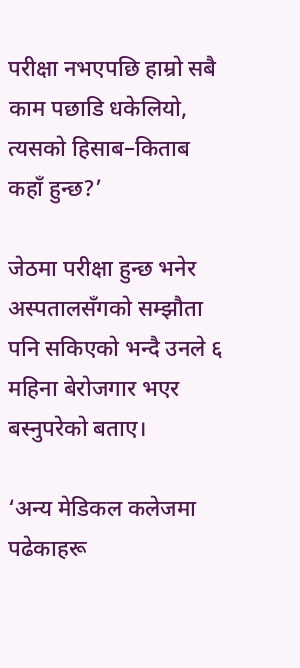परीक्षा नभएपछि हाम्रो सबै काम पछाडि धकेलियो, त्यसको हिसाब–किताब कहाँ हुन्छ?’

जेठमा परीक्षा हुन्छ भनेर अस्पतालसँगको सम्झौता पनि सकिएको भन्दै उनले ६ महिना बेरोजगार भएर बस्नुपरेको बताए।

‘अन्य मेडिकल कलेजमा पढेकाहरू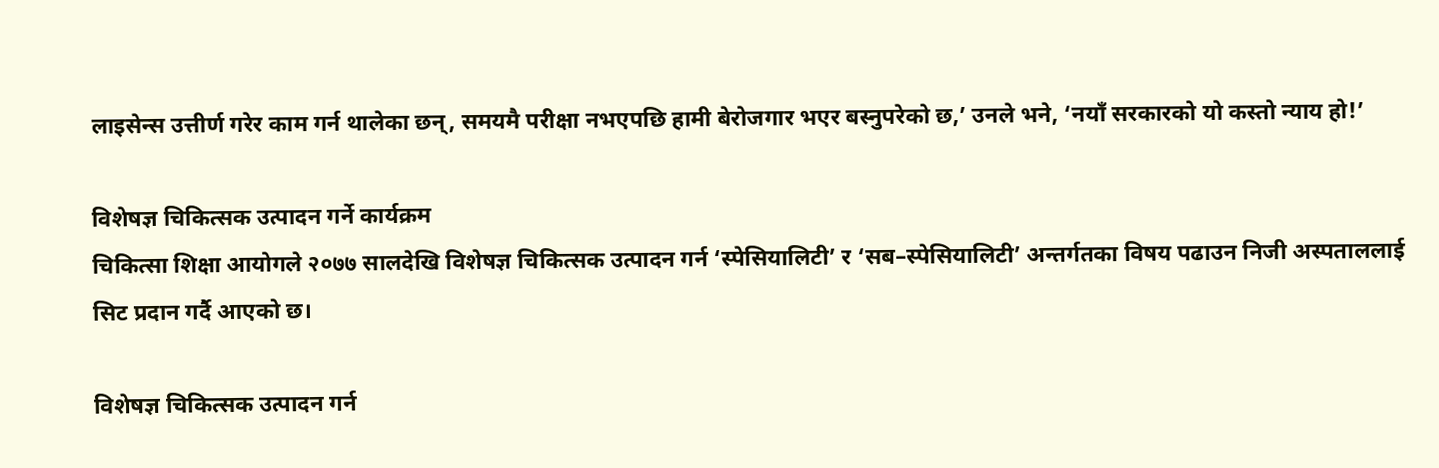लाइसेन्स उत्तीर्ण गरेर काम गर्न थालेका छन्, समयमै परीक्षा नभएपछि हामी बेरोजगार भएर बस्नुपरेको छ,’ उनले भने, ‘नयाँ सरकारको यो कस्तो न्याय हो!’

विशेषज्ञ चिकित्सक उत्पादन गर्ने कार्यक्रम
चिकित्सा शिक्षा आयोगले २०७७ सालदेखि विशेषज्ञ चिकित्सक उत्पादन गर्न ‘स्पेसियालिटी’ र ‘सब–स्पेसियालिटी’ अन्तर्गतका विषय पढाउन निजी अस्पताललाई सिट प्रदान गर्दै आएको छ।

विशेषज्ञ चिकित्सक उत्पादन गर्न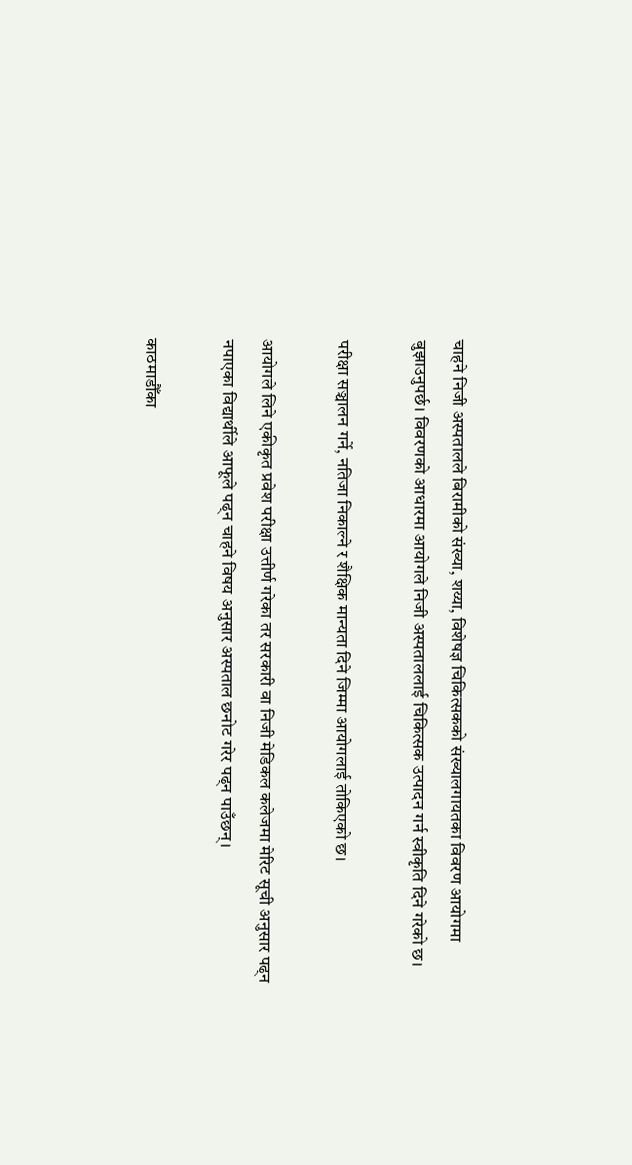चाहने निजी अस्पतालले बिरामीको संख्या, शय्या, विशेषज्ञ चिकित्सकको संख्यालगायतका विवरण आयोगमा बुझाउनुपर्छ। विवरणको आधारमा आयोगले निजी अस्पताललाई चिकित्सक उत्पादन गर्न स्वीकृति दिने गरेको छ।

परीक्षा सञ्चालन गर्ने, नतिजा निकाल्ने र शैक्षिक मान्यता दिने जिम्मा आयोगलाई तोकिएको छ।

आयोगले लिने एकीकृत प्रवेश परीक्षा उत्तीर्ण गरेका तर सरकारी वा निजी मेडिकल कलेजमा मेरिट सूची अनुसार पढ्न नपाएका विद्यार्थीले आफूले पढ्न चाहने विषय अनुसार अस्पताल छनोट गरेर पढ्न पाउँछन्।

काठमाडौँका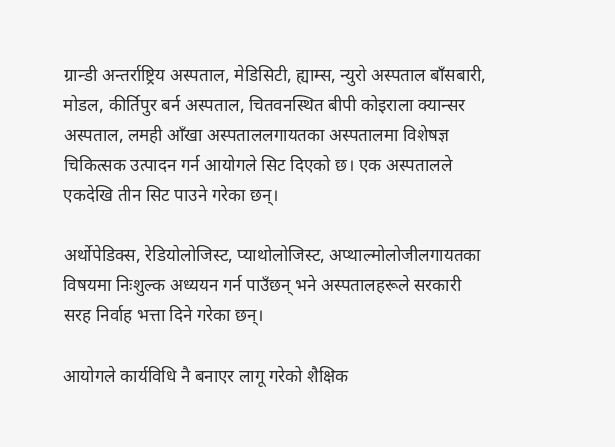ग्रान्डी अन्तर्राष्ट्रिय अस्पताल, मेडिसिटी, ह्याम्स, न्युरो अस्पताल बाँसबारी, मोडल, कीर्तिपुर बर्न अस्पताल, चितवनस्थित बीपी कोइराला क्यान्सर अस्पताल, लमही आँखा अस्पताललगायतका अस्पतालमा विशेषज्ञ चिकित्सक उत्पादन गर्न आयोगले सिट दिएको छ। एक अस्पतालले एकदेखि तीन सिट पाउने गरेका छन्।

अर्थोपेडिक्स, रेडियोलोजिस्ट, प्याथोलोजिस्ट, अप्थाल्मोलोजीलगायतका विषयमा निःशुल्क अध्ययन गर्न पाउँछन् भने अस्पतालहरूले सरकारी सरह निर्वाह भत्ता दिने गरेका छन्।

आयोगले कार्यविधि नै बनाएर लागू गरेको शैक्षिक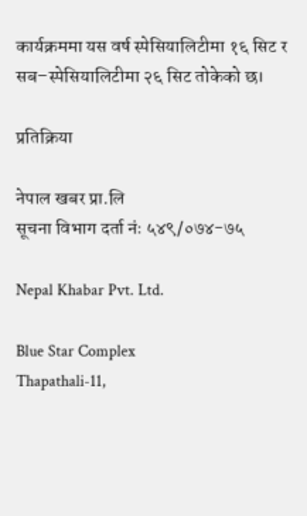कार्यक्रममा यस वर्ष स्पेसियालिटीमा १६ सिट र सब–स्पेसियालिटीमा २६ सिट तोकेको छ।

प्रतिक्रिया

नेपाल खबर प्रा.लि
सूचना विभाग दर्ता नंः ५४९/०७४-७५

Nepal Khabar Pvt. Ltd.

Blue Star Complex
Thapathali-11,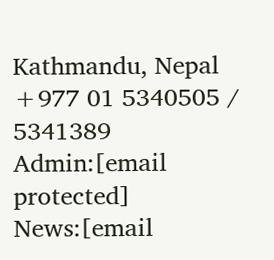Kathmandu, Nepal
+977 01 5340505 / 5341389
Admin:[email protected]
News:[email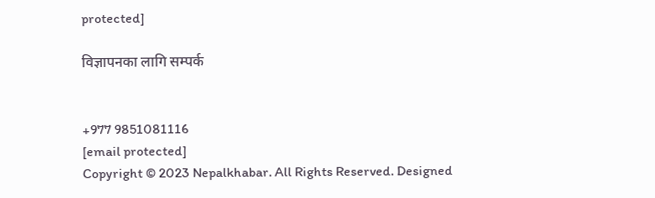protected]

विज्ञापनका लागि सम्पर्क


+977 9851081116
[email protected]
Copyright © 2023 Nepalkhabar. All Rights Reserved. Designed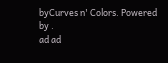byCurves n' Colors. Powered by .
ad ad